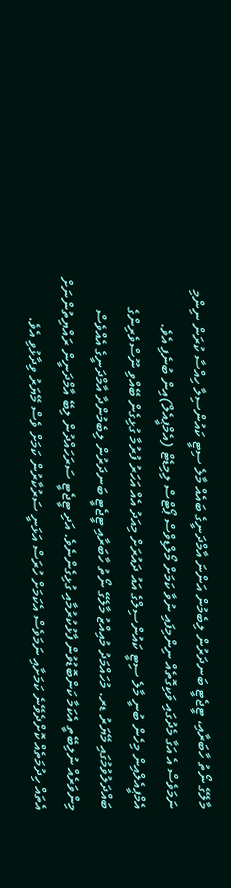މާލޭގެ ނޯތު ހާބަރާއި، ޓީޖެޓީ ބަނދަރުން ލިބެމުން އަންނަ އާމްދަނީގެ ބައެއް މާލެ ސިޓީ ކައުންސިލާ ހިއްސާ ކުރަން ނިންމި ނަމަވެސް އެ އަގާ މެދުގައި ވަކިގޮތެއް ނިންމިފައި ނުވާ ކަމަށް މޯލްޑިވްސް ޕޯޓްސް ލިމިޑެޓް (އެމްޕީއެލް)އިން ބުނެފި އެވެ.
އެމްޕީއެލްއިން މިހެން ބުނީ މާލެ ސިޓީ ކައުންސިލްގެ އައު ދައުރަށް މިއަދު އެއް އަހަރު ފުރުމާ ގުޅިގެން ބޭއްވި ނޫސްވެރިންގެ ބައްދަލުވުމުގައި މޭޔަރު ޑރ. މުހައްމަދު މުއިއްޒު މާލޭގެ ނޯތު ހާބަރާއި ޓީޖެޓީ ބަނދަރުން ލިބެމުންދާ އާމްދަނީގެ އެއްވެސް މިންވަރެއް ނުލިބޭތީ އެކަމާ ކަންބޮޑުވުން ފާޅުކުރުމާއި ގުޅިގެންނެވެ. އަދި ޓީޖެޓީ ސަރަހައްދުން ލިބޭ އާމްދަނީން ރައްޔިތުންނަށް އެތައް ހިދުމަތެއް ކޮށްދެވޭނެ ކަމަށާއި ނަމަވެސް އެކަމަށް ހުރަސް އަޅަނީ ސަރުކާރުން ކަމަށް ވެސް މޭޔަރު ވިދާޅުވި އެވެ.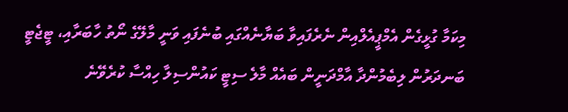މިކަމާ ގުޅީގެން އެމްޕީއެލްއިން ނެރެފައިވާ ބަޔާނެއްގައި ބުނެފައި ވަނީ މާލޭގެ ނޯތު ހާބަރާއި، ޓީޖެޓީ ބަނދަރުން ލިބެމުންދާ އާމްދަނީން ބައެއް މާލެ ސިޓީ ކައުންސިލާ ހިއްސާ ކުރެވޭނެ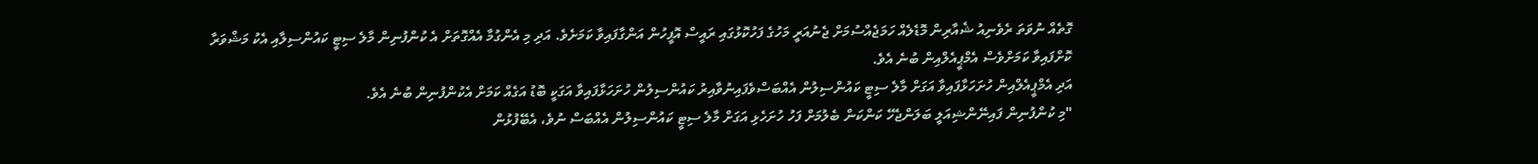ގޮތެއް ނުވަތަ ރެވެނިއު ޝެއާރިން މޮޑެލެއް ހަމަޖެއްސުމަށް ޖެނުއަރީ މަހުގެ ފަހުކޮޅުގައި ރައީސް އޮފީހުން އަންގާފައިވާ ކަމަށެވެ. އަދި މި އެންގުމާ އެއްގޮތަށް އެ ކުންފުނިން މާލެ ސިޓީ ކައުންސިލާއި އެކު މަޝްވަރާ ކޮށްފައިވާ ކަމަށްވެސް އެމްޕީއެލްއިން ބުނެ އެވެ.
އަދި އެމްޕީއެލްއިން ހުށަހަޅާފައިވާ އަގަށް މާލެ ސިޓީ ކައުންސިލުން އެއްބަސްވެފައިނުވާއިރު ކައުންސިލުން ހުށަހަޅާފައިވާ އަގަކީ ބޮޑު އަގެއް ކަމަށް އެކުންފުނިން ބުނެ އެވެ.
"މި ކުންފުނިން ފައިނޭންޝިއަލީ ބަލަންޖެހޭ ކަންކަން ބެލުމަށް ފަހު ހުށަހެޅި އަގަށް މާލެ ސިޓީ ކައުންސިލުން އެއްބަސް ނުވެ، އެބޭފުޅުން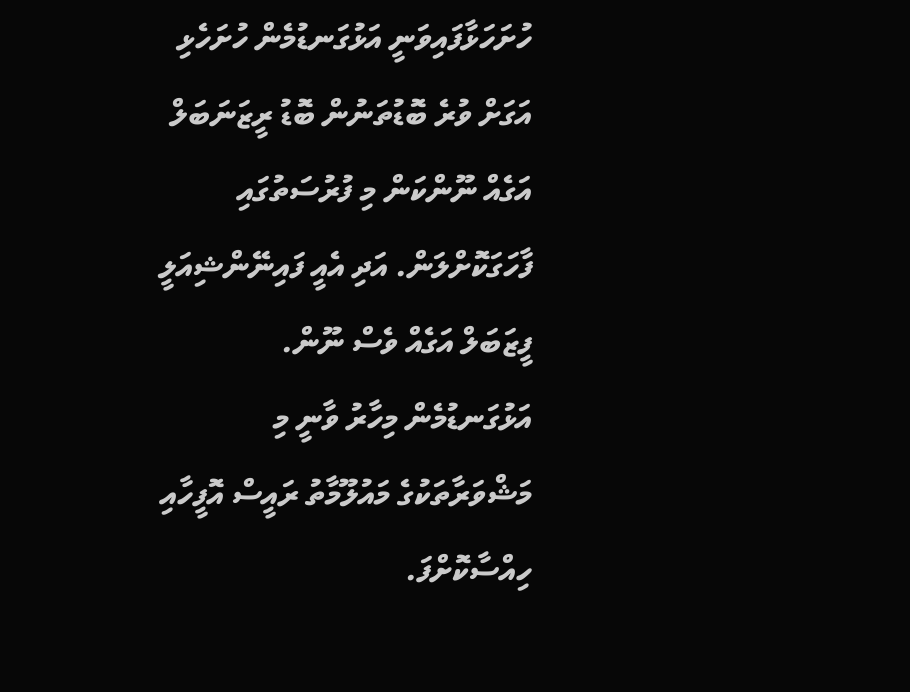ހުށަހަޅާފައިވަނީ އަޅުގަނޑުމެން ހުށަހެޅި އަގަށް ވުރެ ބޮޑުތަނުން ބޮޑު ރީޒަނަބަލް އަގެއް ނޫންކަން މި ފުރުސަތުގައި ފާހަގަކޮށްލަން. އަދި އެއީ ފައިނޭންޝިއަލީ ފީޒަބަލް އަގެއް ވެސް ނޫން. އަޅުގަނޑުމެން މިހާރު ވާނީ މި މަޝްވަރާތަކުގެ މައުލޫމާތު ރައީސް އޮފީހާއި ހިއްސާކޮށްފަ.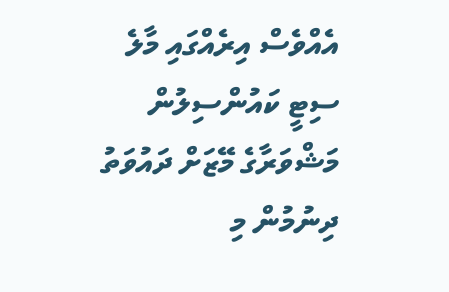އެއްވެސް އިރެއްގައި މާލެ ސިޓީ ކައުންސިލުން މަޝްވަރާގެ މޭޒަށް ދައުވަތު ދިނުމުން މި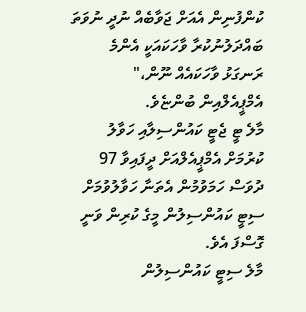ކުންފުނިން އެއަށް ޖަވާބެއް ނުދީ ނުވަތަ ބައްދަލުނުކުރާ ވާހަކައަކީ އެންމެ ރަނގަޅު ވާހަކައެއް ނޫން،" އެމްޕީއެލްއިން ބުންޏެވެ.
މާލެ ޓީ ޖެޓީ ކައުންސިލާއި ހަވާލު ކުރުމަށް އެމްޕީއެލްއަށް ދީފައިވާ 97 ދުވަސް ހަމަވުމުން އެތަނާ ހަވާލުވުމަށް ސިޓީ ކައުންސިލުން މީގެ ކުރިން ވަނީ ގޮސްފަ އެވެ.
މާލެ ސިޓީ ކައުންސިލުން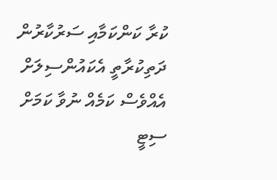ކުރާ ކަންކަމާއި ސަރުކާރުން ދަތިކުރާތީ އެކައުންސިލަށް އެއްވެސް ކަމެއް ނުވާ ކަމަށް ސިޓީ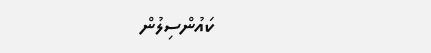ކައުންސިލުން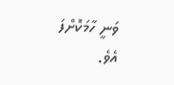ވަނީ ހާމަކޮށްފަ އެވެ.